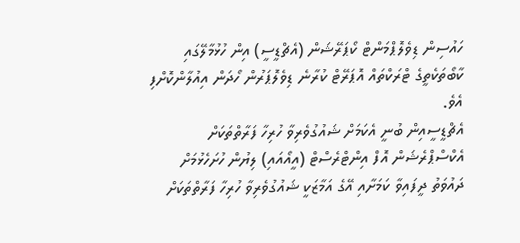ހައުސިން ޑިވެލޮޕްމަންޓް ކޯޕަރޭޝަން (އެޗްޑީސީ) އިން ހުޅުމާލޭގައި ކާބޯތަކެތީގެ ޓްރަކްތައް އޮޕަރޭޓް ކުރާނެ ޑިވެލޮޕަރުން ހޯދަން އިއުލާންކޮށްފި އެވެ.
އެޗްޑީސީއިން ބުނީ އެކަމަށް ޝައުގުވެރިވާ ހުރިހާ ފަރާތްތަކަށް އެކްސްޕްރެޝަން އޮފް އިންޓްރެސްޓް (އީއޯއައި) ލިޔުން ހުށަހެޅުމަށް ދައުވަތު ދީފައިވާ ކަމަށާއި އޭގެ އަމާޒަކީ ޝައުގުވެރިވާ ހުރިހާ ފަރާތްތަކަށް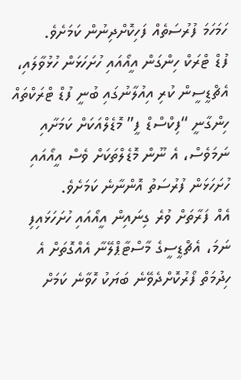ހަމަހަމަ ފުރުސަތެއް ފަހިކޮށްދިނުން ކަމަށެވެ.
ފުޑް ޓްރަކް ހިންގަން އީއޯއައި ހުށަހަޅަން ހުޅުވާލައި، އެޗްޑީސީން ކުރި އިއުލާނުގައި ބުނީ ފުޑް ޓްރަކްތައް ހިންގާނީ “ފިކްސްޑް ފީ” މޮޑެލްއަކަށް ކަމަށާއި ނަމަވެސް، އެ ނޫން މޮޑެލްތަކަށް ވެސް އީއޯއައި ހުށަހަޅަން ފުރުސަތު އޮންނާނެ ކަމަށެވެ.
އެއް ފަރާތަށް ވުރެ ގިނައިން އީއޯއައި ހުށަހަޅައިފި ނަމަ، އެޗްޑީސީގެ މާސްޓާޕްލޭނާ އެއްގޮތަށް އެ ހިދުމަތް ފޯރުކޮށްދެވޭނެ ބަޔަކު ހޮވާނެ ކަމަށް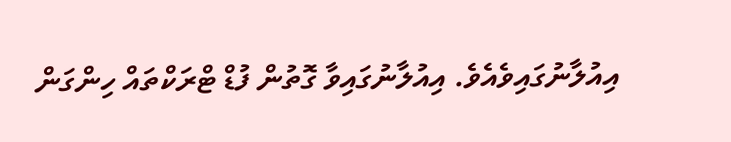އިއުލާނުގައިވެއެވެ. އިއުލާނުގައިވާ ގޮތުން ފުޑް ޓްރަކްތައް ހިންގަން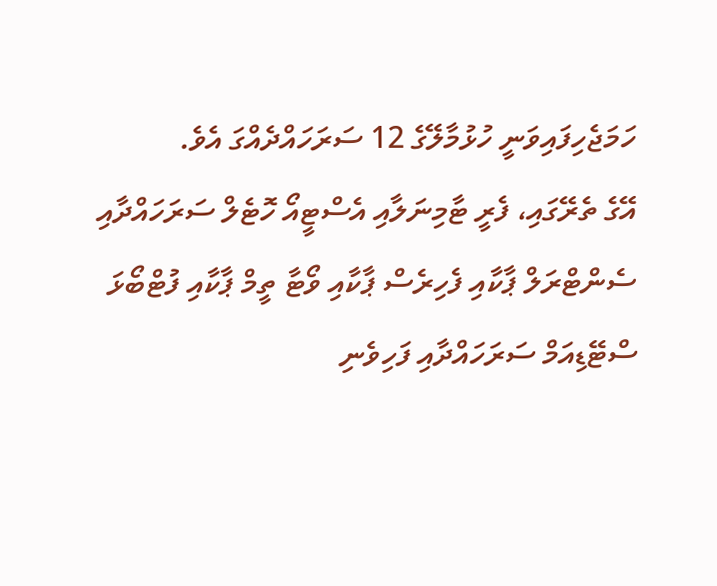ހަމަޖެހިފައިވަނީ ހުޅުމާލޭގެ 12 ސަރަހައްދެއްގަ އެވެ.
އޭގެ ތެރޭގައި، ފެރީ ޓާމިނަލާއި އެސްޓީއޯ ހޮޓެލް ސަރަހައްދާއި ސެންޓްރަލް ޕާކާއި ފެހިރެސް ޕާކާއި ވޯޓާ ތީމް ޕާކާއި ފުޓްބޯޅަ ސްޓޭޑިއަމް ސަރަހައްދާއި ފަހިވެނި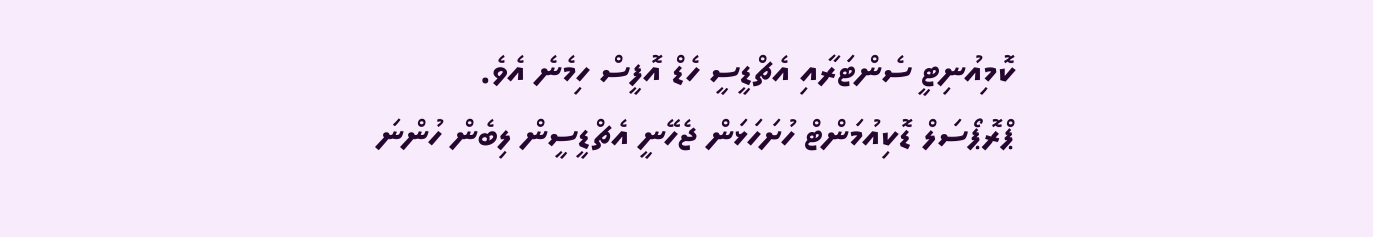ކޮމިއުނިޓީ ސެންޓަރާއި އެޗްޑީސީ ހެޑް އޮފީސް ހިމެނެ އެވެ.
ޕްރޮޕޯސަލް ޑޮކިއުމަންޓް ހުށަހަޅަން ޖެހޭނީ އެޗްޑީސީން ލިބެން ހުންނަ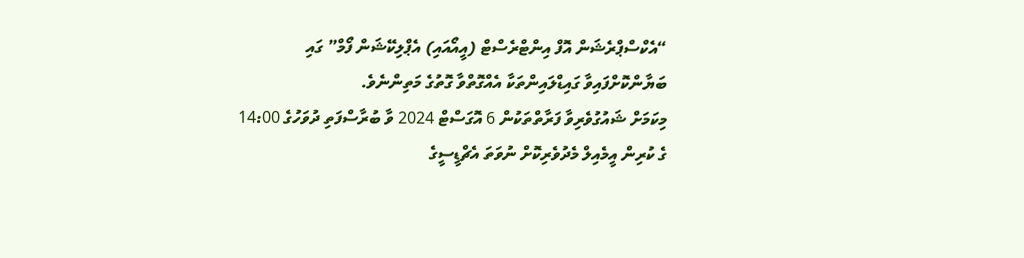“އެކްސްޕްރެޝަން އޮފް އިންޓްރެސްޓް (އީއޯއައި) އެޕްލިކޭޝަން ފޯމް” ގައި ބަޔާންކޮށްފައިވާ ގައިޑްލައިންތަކާ އެއްގޮތްވާ ގޮތުގެ މަތިންނެވެ.
މިކަމަށް ޝައުގުވެރިވާ ފަރާތްތަކުން 6 އޮގަސްޓް 2024 ވާ ބުރާސްފަތި ދުވަހުގެ 14:00 ގެ ކުރިން އީމެއިލް މެދުވެރިކޮށް ނުވަތަ އެޗްޑީސީގެ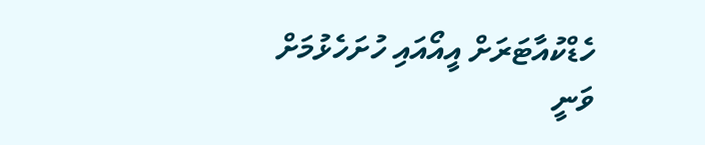ހެޑްކުއާޓަރަށް އީއޯއައި ހުށަހެޅުމަށް ވަނީ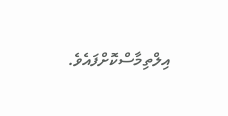އިލްތިމާސްކޮށްފައެވެ.